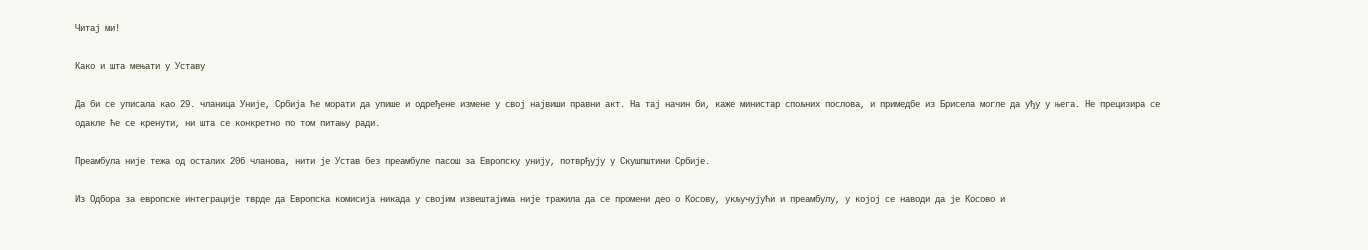Читај ми!

Како и шта мењати у Уставу

Да би се уписала као 29. чланица Уније, Србија ће морати да упише и одређене измене у свој највиши правни акт. На тај начин би, каже министар спољних послова, и примедбе из Брисела могле да уђу у њега. Не прецизира се одакле ће се кренути, ни шта се конкретно по том питању ради.

Преамбула није тежа од осталих 206 чланова, нити је Устав без преамбуле пасош за Европску унију, потврђују у Скушпштини Србије.

Из Одбора за европске интеграције тврде да Европска комисија никада у својим извештајима није тражила да се промени део о Косову, укључујући и преамбулу, у којој се наводи да је Косово и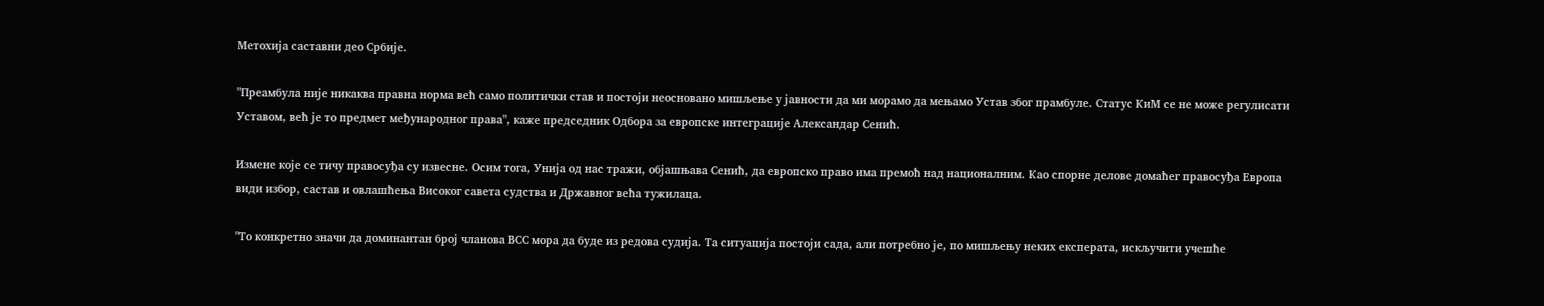Метохија саставни део Србије.

"Преамбула није никаквa правна норма већ само политички став и постоји неосновано мишљење у јавности да ми морамо да мењамо Устав због прамбуле. Статус КиМ се не може регулисати Уставом, већ је то предмет међународног права", каже председник Одбора за европске интеграције Александар Сенић.

Измене које се тичу правосуђа су извесне. Осим тога, Унија од нас тражи, објашњава Сенић, да европско право има премоћ над националним. Као спорне делове домаћег правосуђа Европа види избор, састав и овлашћења Високог савета судства и Државног већа тужилаца.

"То конкретно значи да доминантан број чланова ВСС мора да буде из редова судија. Та ситуација постоји сада, али потребно је, по мишљењу неких експерата, искључити учешће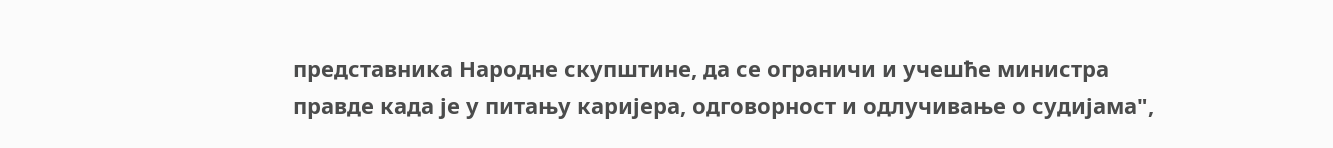представника Народне скупштине, да се ограничи и учешће министра правде када је у питању каријера, одговорност и одлучивање о судијама",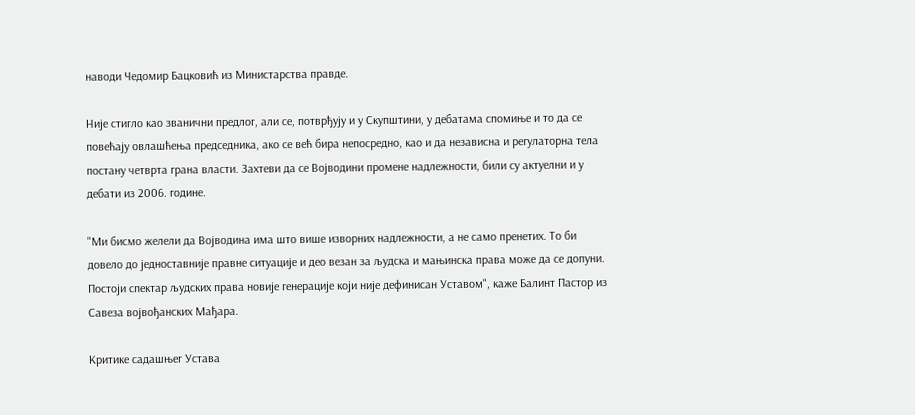наводи Чедомир Бацковић из Министарства правде.

Није стигло као званични предлог, али се, потврђују и у Скупштини, у дебатама спомиње и то да се повећају овлашћења председника, ако се већ бира непосредно, као и да независна и регулаторна тела постану четврта грана власти. Захтеви да се Војводини промене надлежности, били су актуелни и у дебати из 2006. године.

"Ми бисмо желели да Војводина има што више изворних надлежности, а не само пренетих. То би довело до једноставније правне ситуације и део везан за људска и мањинска права може да се допуни. Постоји спектар људских права новије генерације који није дефинисан Уставом", каже Балинт Пастор из Савеза војвођанских Мађара.

Критике садашњег Устава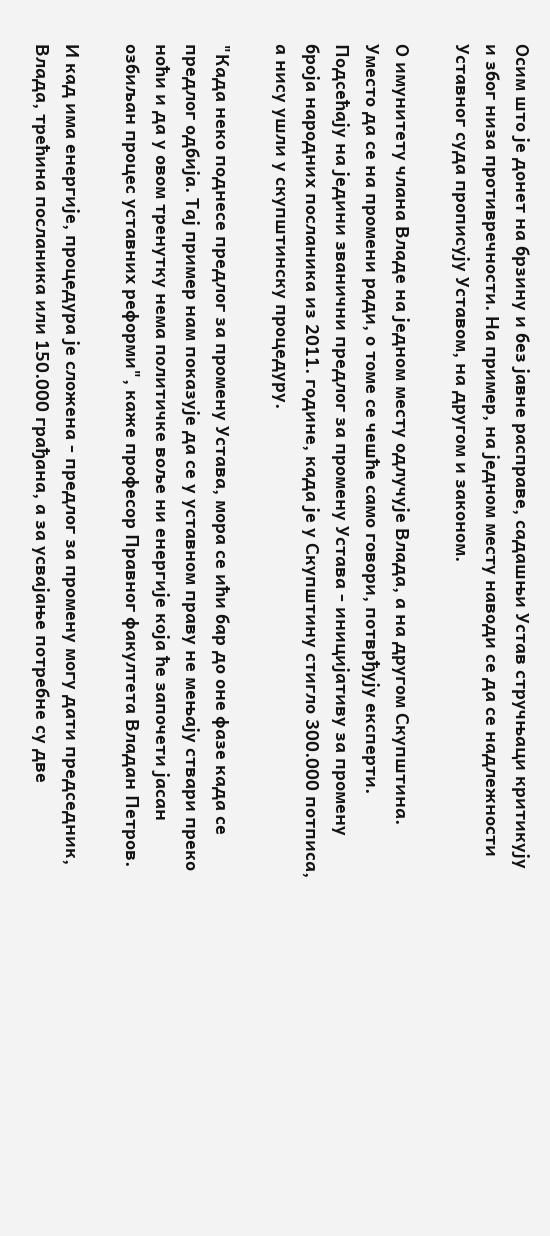Осим што је донет на брзину и без јавне расправе, садашњи Устав стручњаци критикују и због низа противречности. На пример, на једном месту наводи се да се надлежности Уставног суда прописују Уставом, на другом и законом.

О имунитету члана Владе на једном месту одлучује Влада, а на другом Скупштина. Уместо да се на промени ради, о томе се чешће само говори, потврђују експерти. Подсећају на једини званични предлог за промену Устава - иницијативу за промену броја народних посланика из 2011. године, када је у Скупштину стигло 300.000 потписа, а нису ушли у скупштинску процедуру.

"Када неко поднесе предлог за промену Устава, мора се ићи бар до оне фазе када се предлог одбија. Тај пример нам показује да се у уставном праву не мењају ствари преко ноћи и да у овом тренутку нема политичке воље ни енергије која ће започети јасан озбиљан процес уставних реформи", каже професор Правног факултета Владан Петров.

И кад има енергије, процедура је сложена - предлог за промену могу дати председник, Влада, трећина посланика или 150.000 грађана, а за усвајање потребне су две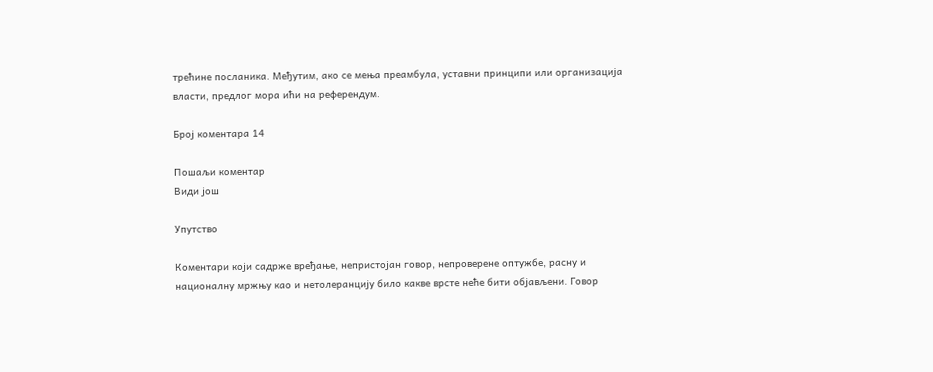трећине посланика. Међутим, ако се мења преамбула, уставни принципи или организација власти, предлог мора ићи на референдум.

Број коментара 14

Пошаљи коментар
Види још

Упутство

Коментари који садрже вређање, непристојан говор, непроверене оптужбе, расну и националну мржњу као и нетолеранцију било какве врсте неће бити објављени. Говор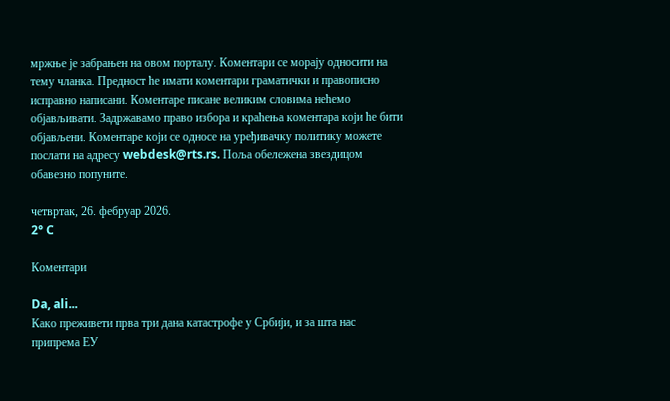мржње је забрањен на овом порталу. Коментари се морају односити на тему чланка. Предност ће имати коментари граматички и правописно исправно написани. Коментаре писане великим словима нећемо објављивати. Задржавамо право избора и краћења коментара који ће бити објављени. Коментаре који се односе на уређивачку политику можете послати на адресу webdesk@rts.rs. Поља обележена звездицом обавезно попуните.

четвртак, 26. фебруар 2026.
2° C

Коментари

Da, ali...
Како преживети прва три дана катастрофе у Србији, и за шта нас припрема ЕУ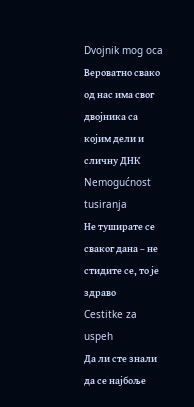Dvojnik mog oca
Вероватно свако од нас има свог двојника са којим дели и сличну ДНК
Nemogućnost tusiranja
Не туширате се сваког дана – не стидите се, то је здраво
Cestitke za uspeh
Да ли сте знали да се најбоље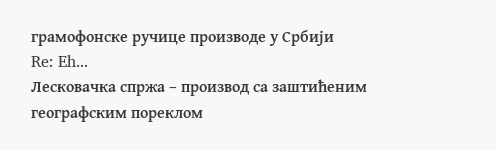грамофонске ручице производе у Србији
Re: Eh...
Лесковачка спржа – производ са заштићеним географским пореклом